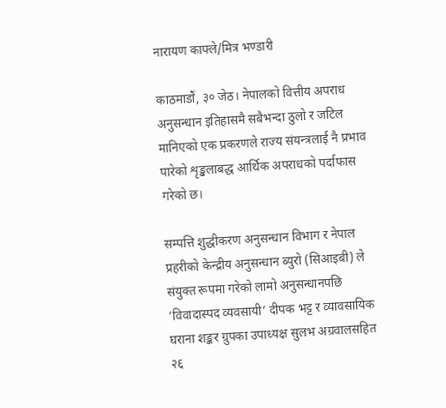नारायण काफ्ले/मित्र भण्डारी

काठमाडौं, ३० जेठ। नेपालको वित्तीय अपराध अनुसन्धान इतिहासमै सबैभन्दा ठुलो र जटिल मानिएको एक प्रकरणले राज्य संयन्त्रलाई नै प्रभाव पारेको शृङ्खलाबद्ध आर्थिक अपराधको पर्दाफास गरेको छ।

सम्पत्ति शुद्धीकरण अनुसन्धान विभाग र नेपाल प्रहरीको केन्द्रीय अनुसन्धान ब्युरो (सिआइबी) ले संयुक्त रूपमा गरेको लामो अनुसन्धानपछि ‘विवादास्पद व्यवसायी’ दीपक भट्ट र व्यावसायिक घराना शङ्कर ग्रुपका उपाध्यक्ष सुलभ अग्रवालसहित २६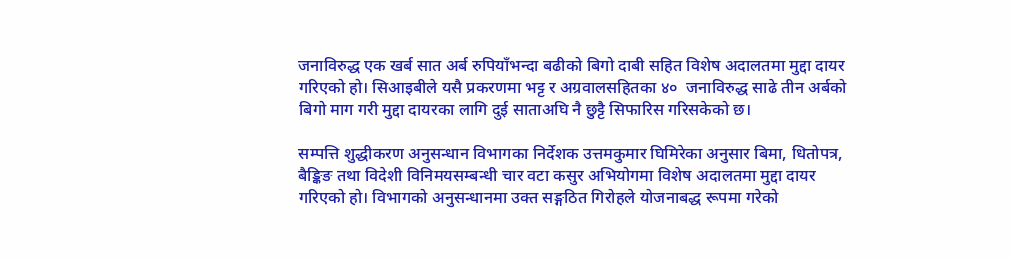जनाविरुद्ध एक खर्ब सात अर्ब रुपियाँभन्दा बढीको बिगो दाबी सहित विशेष अदालतमा मुद्दा दायर गरिएको हो। सिआइबीले यसै प्रकरणमा भट्ट र अग्रवालसहितका ४०  जनाविरुद्ध साढे तीन अर्बको बिगो माग गरी मुद्दा दायरका लागि दुई साताअघि नै छुट्टै सिफारिस गरिसकेको छ।

सम्पत्ति शुद्धीकरण अनुसन्धान विभागका निर्देशक उत्तमकुमार घिमिरेका अनुसार बिमा, धितोपत्र, बैङ्किङ तथा विदेशी विनिमयसम्बन्धी चार वटा कसुर अभियोगमा विशेष अदालतमा मुद्दा दायर गरिएको हो। विभागको अनुसन्धानमा उक्त सङ्गठित गिरोहले योजनाबद्ध रूपमा गरेको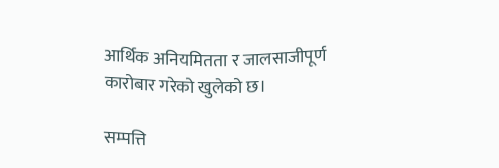आर्थिक अनियमितता र जालसाजीपूर्ण कारोबार गरेको खुलेको छ।

सम्पत्ति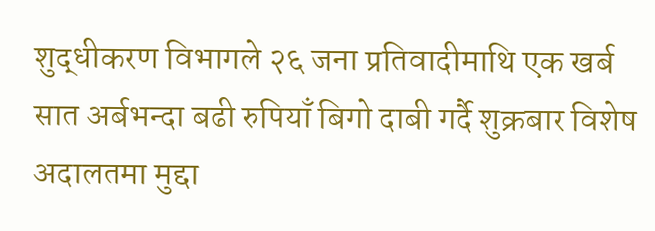शुद्धीकरण विभागले २६ जना प्रतिवादीमाथि एक खर्ब सात अर्बभन्दा बढी रुपियाँ बिगो दाबी गर्दै शुक्रबार विशेष अदालतमा मुद्दा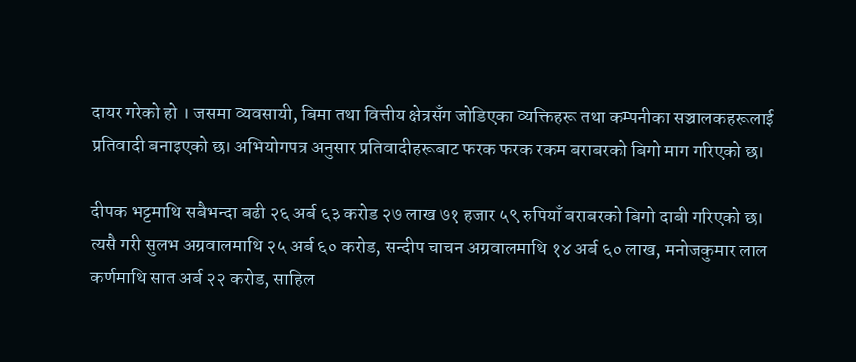दायर गरेको हो । जसमा व्यवसायी, बिमा तथा वित्तीय क्षेत्रसँग जोडिएका व्यक्तिहरू तथा कम्पनीका सञ्चालकहरूलाई प्रतिवादी बनाइएको छ। अभियोगपत्र अनुसार प्रतिवादीहरूबाट फरक फरक रकम बराबरको बिगो माग गरिएको छ।

दीपक भट्टमाथि सबैभन्दा बढी २६ अर्ब ६३ करोड २७ लाख ७१ हजार ५९ रुपियाँ बराबरको बिगो दाबी गरिएको छ। त्यसै गरी सुलभ अग्रवालमाथि २५ अर्ब ६० करोड, सन्दीप चाचन अग्रवालमाथि १४ अर्ब ६० लाख, मनोजकुमार लाल कर्णमाथि सात अर्ब २२ करोड, साहिल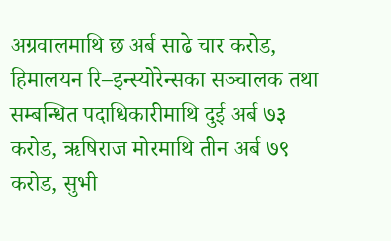अग्रवालमाथि छ अर्ब साढे चार करोड, हिमालयन रि–इन्स्योरेन्सका सञ्चालक तथा सम्बन्धित पदाधिकारीमाथि दुई अर्ब ७३ करोड, ऋषिराज मोरमाथि तीन अर्ब ७९ करोड, सुभी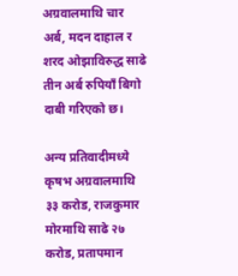अग्रवालमाथि चार अर्ब, मदन दाहाल र शरद ओझाविरुद्ध साढे तीन अर्ब रुपियाँ बिगो दाबी गरिएको छ।

अन्य प्रतिवादीमध्ये कृषभ अग्रवालमाथि ३३ करोड, राजकुमार मोरमाथि साढे २७ करोड, प्रतापमान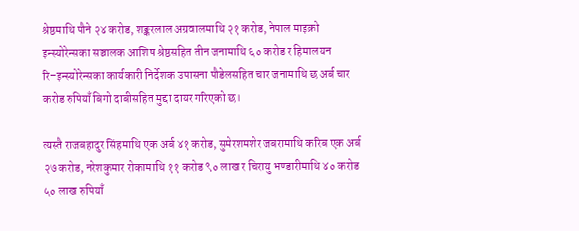श्रेष्ठमाथि पौने २४ करोड, शङ्करलाल अग्रवालमाथि २१ करोड, नेपाल माइक्रो इन्स्योरेन्सका सञ्चालक आशिष श्रेष्ठसहित तीन जनामाथि ६० करोड र हिमालयन रि–इन्स्योरेन्सका कार्यकारी निर्देशक उपासना पौडेलसहित चार जनामाथि छ अर्ब चार करोड रुपियाँ बिगो दाबीसहित मुद्दा दायर गरिएको छ।

त्यस्तै राजबहादुर सिंहमाथि एक अर्ब ४१ करोड, सुमेरशमशेर जबरामाथि करिब एक अर्ब २७ करोड, नरेशकुमार रोकामाथि ११ करोड ९० लाख र चिरायु भण्डारीमाथि ४० करोड ५० लाख रुपियाँ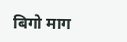बिगो माग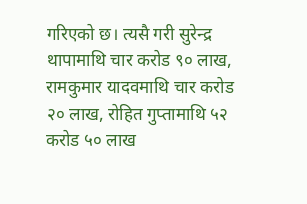गरिएको छ। त्यसै गरी सुरेन्द्र थापामाथि चार करोड ९० लाख, रामकुमार यादवमाथि चार करोड २० लाख, रोहित गुप्तामाथि ५२ करोड ५० लाख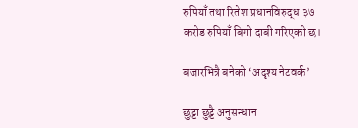रुपियाँ तथा रितेश प्रधानविरुद्ध ३७ करोड रुपियाँ बिगो दाबी गरिएको छ।

बजारभित्रै बनेको ‘अदृश्य नेटवर्क’

छुट्टा छुट्टै अनुसन्धान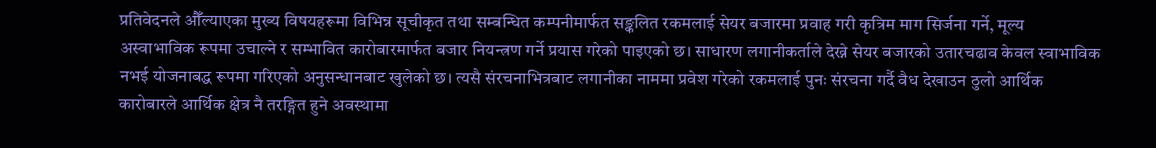प्रतिवेदनले औँल्याएका मुख्य विषयहरूमा विभिन्न सूचीकृत तथा सम्बन्धित कम्पनीमार्फत सङ्कलित रकमलाई सेयर बजारमा प्रवाह गरी कृत्रिम माग सिर्जना गर्ने, मूल्य अस्वाभाविक रूपमा उचाल्ने र सम्भावित कारोबारमार्फत बजार नियन्त्रण गर्ने प्रयास गरेको पाइएको छ। साधारण लगानीकर्ताले देख्ने सेयर बजारको उतारचढाव केवल स्वाभाविक नभई योजनाबद्ध रूपमा गरिएको अनुसन्धानबाट खुलेको छ। त्यसै संरचनाभित्रबाट लगानीका नाममा प्रवेश गरेको रकमलाई पुनः संरचना गर्दै वैध देखाउन ठुलो आर्थिक कारोबारले आर्थिक क्षेत्र नै तरङ्गित हुने अवस्थामा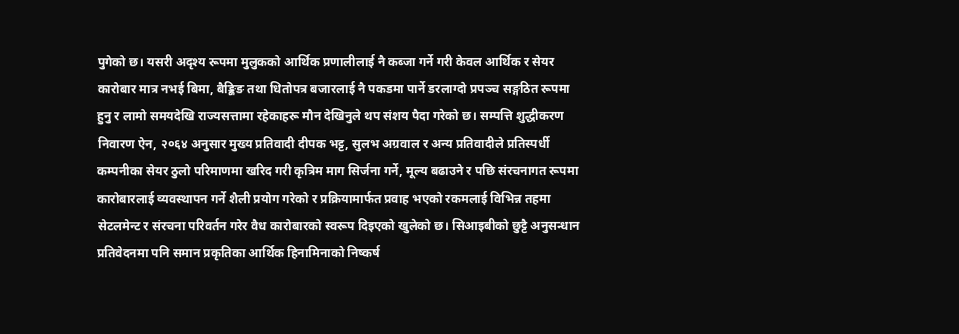पुगेको छ। यसरी अदृश्य रूपमा मुलुकको आर्थिक प्रणालीलाई नै कब्जा गर्ने गरी केवल आर्थिक र सेयर कारोबार मात्र नभई बिमा, बैङ्किङ तथा धितोपत्र बजारलाई नै पकडमा पार्ने डरलाग्दो प्रपञ्च सङ्गठित रूपमा हुनु र लामो समयदेखि राज्यसत्तामा रहेकाहरू मौन देखिनुले थप संशय पैदा गरेको छ। सम्पत्ति शुद्धीकरण निवारण ऐन, २०६४ अनुसार मुख्य प्रतिवादी दीपक भट्ट, सुलभ अग्रवाल र अन्य प्रतिवादीले प्रतिस्पर्धी कम्पनीका सेयर ठुलो परिमाणमा खरिद गरी कृत्रिम माग सिर्जना गर्ने, मूल्य बढाउने र पछि संरचनागत रूपमा कारोबारलाई व्यवस्थापन गर्ने शैली प्रयोग गरेको र प्रक्रियामार्फत प्रवाह भएको रकमलाई विभिन्न तहमा सेटलमेन्ट र संरचना परिवर्तन गरेर वैध कारोबारको स्वरूप दिइएको खुलेको छ। सिआइबीको छुट्टै अनुसन्धान प्रतिवेदनमा पनि समान प्रकृतिका आर्थिक हिनामिनाको निष्कर्ष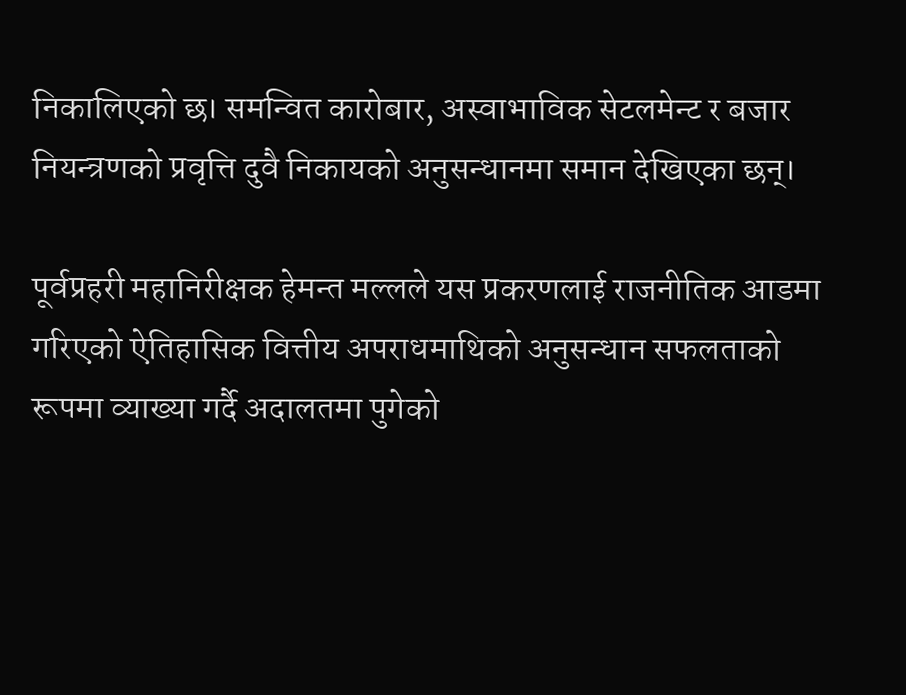निकालिएको छ। समन्वित कारोबार, अस्वाभाविक सेटलमेन्ट र बजार नियन्त्रणको प्रवृत्ति दुवै निकायको अनुसन्धानमा समान देखिएका छन्।

पूर्वप्रहरी महानिरीक्षक हेमन्त मल्लले यस प्रकरणलाई राजनीतिक आडमा गरिएको ऐतिहासिक वित्तीय अपराधमाथिको अनुसन्धान सफलताको रूपमा व्याख्या गर्दै अदालतमा पुगेको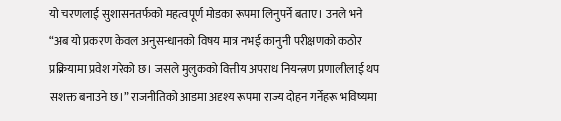यो चरणलाई सुशासनतर्फको महत्वपूर्ण मोडका रूपमा लिनुपर्ने बताए। उनले भने “अब यो प्रकरण केवल अनुसन्धानको विषय मात्र नभई कानुनी परीक्षणको कठोर प्रक्रियामा प्रवेश गरेको छ। जसले मुलुकको वित्तीय अपराध नियन्त्रण प्रणालीलाई थप सशक्त बनाउने छ।” राजनीतिको आडमा अदृश्य रूपमा राज्य दोहन गर्नेहरू भविष्यमा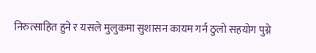निरुत्साहित हुने र यसले मुलुकमा सुशासन कायम गर्न ठुलो सहयोग पुग्ने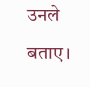उनले बताए।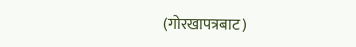(गोरखापत्रबाट)